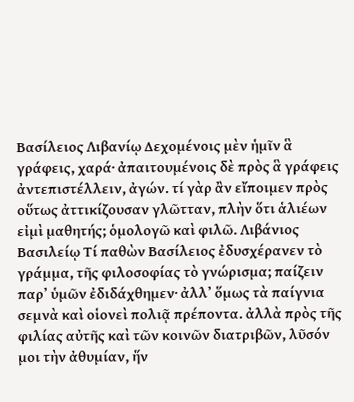Βασίλειος Λιβανίῳ Δεχομένοις μὲν ἡμῖν ἃ γράφεις, χαρά· ἀπαιτουμένοις δὲ πρὸς ἃ γράφεις ἀντεπιστέλλειν, ἀγών. τί γὰρ ἂν εἴποιμεν πρὸς οὕτως ἀττικίζουσαν γλῶτταν, πλὴν ὅτι ἁλιέων εἰμὶ μαθητής; ὁμολογῶ καὶ φιλῶ. Λιβάνιος Βασιλείῳ Τί παθὼν Βασίλειος ἐδυσχέρανεν τὸ γράμμα, τῆς φιλοσοφίας τὸ γνώρισμα; παίζειν παρʼ ὑμῶν ἐδιδάχθημεν· ἀλλʼ ὅμως τὰ παίγνια σεμνὰ καὶ οἱονεὶ πολιᾷ πρέποντα. ἀλλὰ πρὸς τῆς φιλίας αὐτῆς καὶ τῶν κοινῶν διατριβῶν, λῦσόν μοι τὴν ἀθυμίαν, ἥν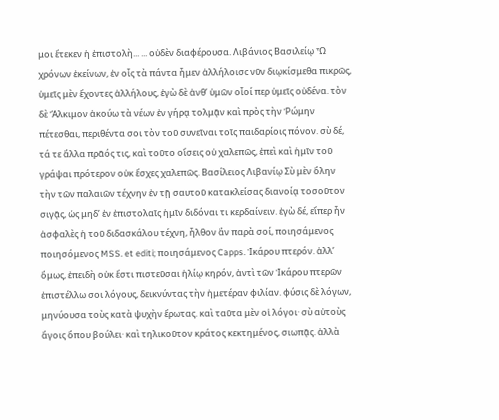μοι ἔτεκεν ἡ ἐπιστολὴ... ... οὐδὲν διαφέρουσα. Λιβάνιος Βασιλείῳ Ὦ χρόνων ἐκείνων, ἐν οἷς τὰ πάντα ἦμεν ἀλλήλοισϲ νῦν διῳκίσμεθα πικρῶς, ὑμεῖς μὲν ἔχοντες ἀλλήλους, ἐγὼ δὲ ἀνθʼ ὑμῶν οἷοί περ ὑμεῖς οὐδένα. τὸν δὲ Ἄλκιμον ἀκούω τὰ νέων ἐν γήρᾳ τολμᾷν καὶ πρὸς τὴν Ῥώμην πέτεσθαι, περιθέντα σοι τὸν τοῦ συνεῖναι τοῖς παιδαρίοις πόνον. σὺ δέ, τά τε ἄλλα πρᾶός τις, καὶ τοῦτο οἴσεις οὐ χαλεπῶς, ἐπεὶ καὶ ἡμῖν τοῦ γράψαι πρότερον οὐκ ἔσχες χαλεπῶς. Βασίλειος Λιβανίῳ Σὺ μὲν ὅλην τὴν τῶν παλαιῶν τέχνην ἐν τῇ σαυτοῦ κατακλείσας διανοίᾳ τοσοῦτον σιγᾷς, ὡς μηδʼ ἐν ἐπιστολαῖς ἡμῖν διδόναι τι κερδαίνειν. ἐγὼ δέ, εἴπερ ἦν ἀσφαλὲς ἡ τοῦ διδασκάλου τέχνη, ἦλθον ἂν παρὰ σοί, ποιησάμενος ποιησόμενος MSS. et editi; ποιησάμενος Capps. Ἰκάρου πτερόν. ἀλλʼ ὅμως, ἐπειδὴ οὐκ ἔστι πιστεῦσαι ἡλίῳ κηρόν, ἀντὶ τῶν Ἰκάρου πτερῶν ἐπιστέλλω σοι λόγους, δεικνύντας τὴν ἡμετέραν φιλίαν. φύσις δὲ λόγων, μηνύουσα τοὺς κατὰ ψυχὴν ἔρωτας. καὶ ταῦτα μὲν οἱ λόγοι· σὺ αὐτοὺς ἄγοις ὅπου βούλει· καὶ τηλικοῦτον κράτος κεκτημένος, σιωπᾷς. ἀλλὰ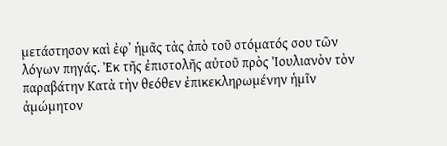μετάστησον καὶ ἐφʼ ἡμᾶς τὰς ἀπὸ τοῦ στόματός σου τῶν λόγων πηγάς. Ἐκ τῆς ἐπιστολῆς αὐτοῦ πρὸς Ἰουλιανὸν τὸν παραβάτην Κατὰ τὴν θεόθεν ἐπικεκληρωμένην ἡμῖν ἀμώμητον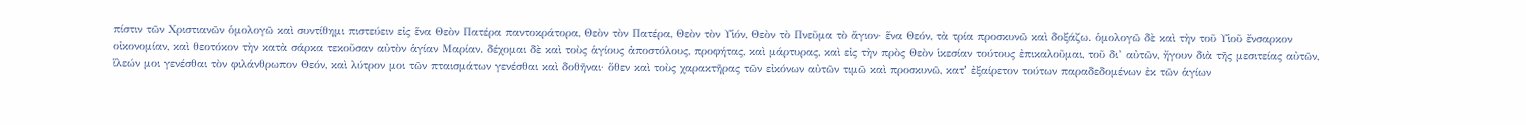πίστιν τῶν Χριστιανῶν ὁμολογῶ καὶ συντίθημι πιστεύειν εἰς ἕνα Θεὸν Πατέρα παντοκράτορα, Θεὸν τὸν Πατέρα, Θεὸν τὸν Υἱόν, Θεὸν τὸ Πνεῦμα τὸ ἅγιον· ἕνα Θεόν, τὰ τρία προσκυνῶ καὶ δοξάζω. ὁμολογῶ δὲ καὶ τὴν τοῦ Υἱοῦ ἔνσαρκον οἰκονομίαν, καὶ θεοτόκον τὴν κατὰ σάρκα τεκοῦσαν αὐτὸν ἁγίαν Μαρίαν. δέχομαι δὲ καὶ τοὺς ἁγίους ἀποστόλους, προφήτας, καὶ μάρτυρας, καὶ εἰς τὴν πρὸς Θεὸν ἱκεσίαν τούτους ἐπικαλοῦμαι, τοῦ δι’ αὐτῶν, ἤγουν διὰ τῆς μεσιτείας αὐτῶν, ἵλεών μοι γενέσθαι τὸν φιλάνθρωπον Θεόν, καὶ λύτρον μοι τῶν πταισμάτων γενέσθαι καὶ δοθῆναι· ὅθεν καὶ τοὺς χαρακτῆρας τῶν εἰκόνων αὐτῶν τιμῶ καὶ προσκυνῶ, κατʼ ἐξαίρετον τούτων παραδεδομένων ἐκ τῶν ἁγίων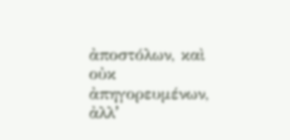ἀποστόλων, καὶ οὐκ ἀπηγορευμένων, ἀλλʼ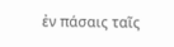ἐν πάσαις ταῖς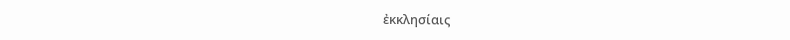ἐκκλησίαις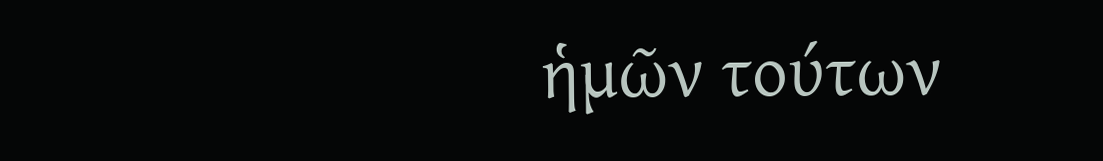ἡμῶν τούτων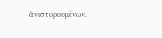ἀνιστορουμένων.